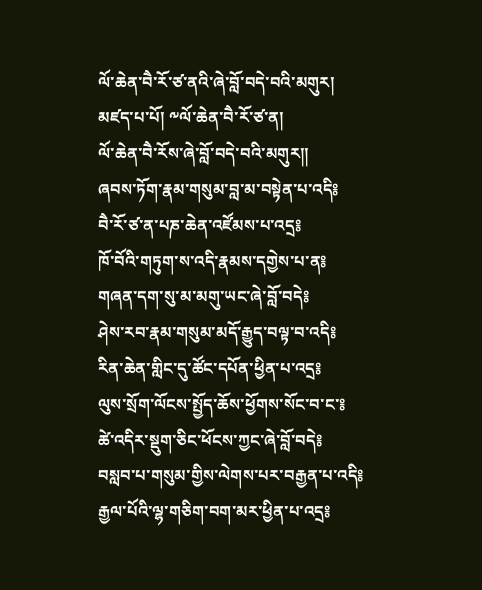ལོ་ཆེན་བཻ་རོ་ཙ་ནའི་ཞེ་བློ་བདེ་བའི་མགུར།
མཛད་པ་པོ། ༸ལོ་ཆེན་བཻ་རོ་ཙ་ན།
ལོ་ཆེན་བཻ་རོས་ཞེ་བློ་བདེ་བའི་མགུར།།
ཞབས་ཏོག་རྣམ་གསུམ་བླ་མ་བསྟེན་པ་འདི༔
བཻ་རོ་ཙ་ན་པཎ་ཆེན་འཛོམས་པ་འདྲ༔
ཁོ་བོའི་གཏུག་ས་འདི་རྣམས་དགྱེས་པ་ན༔
གཞན་དག་སུ་མ་མགུ་ཡང་ཞེ་བློ་བདེ༔
ཤེས་རབ་རྣམ་གསུམ་མདོ་རྒྱུད་བལྟ་བ་འདི༔
རིན་ཆེན་གླིང་དུ་ཚོང་དཔོན་ཕྱིན་པ་འདྲ༔
ལུས་སྲོག་ལོངས་སྤྱོད་ཆོས་ཕྱོགས་སོང་བ་ང་༔
ཚེ་འདིར་སྡུག་ཅིང་ཕོངས་ཀྱང་ཞེ་བློ་བདེ༔
བསླབ་པ་གསུམ་གྱིས་ལེགས་པར་བརྒྱན་པ་འདི༔
རྒྱལ་པོའི་ལྷ་གཅིག་བག་མར་ཕྱིན་པ་འདྲ༔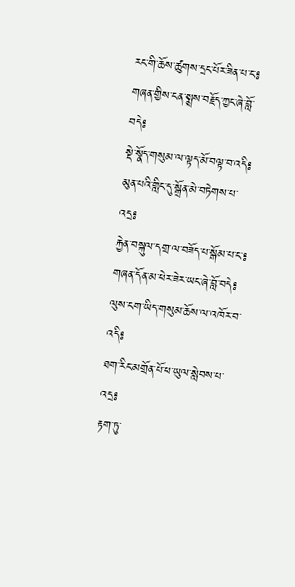རང་གི་ཆོས་ཚུགས་དྲང་པོར་ཟིན་པ་ང་༔
གཞན་གྱིས་ངན་སྨྲས་བརྗོད་ཀྱང་ཞེ་བློ་བདེ༔
སྡེ་སྣོད་གསུམ་ལ་ལྟད་མོ་བལྟ་བ་འདི༔
མུན་པའི་གླིང་དུ་སྒྲོན་མེ་བཏེགས་པ་འདྲ༔
རྐྱེན་བསྐུལ་དགྲ་ལ་བཟོད་པ་སྒོམ་པ་ང་༔
གཞན་དོན་མ་ཕེར་ཟེར་ཡང་ཞེ་བློ་བདེ༔
ལུས་ངག་ཡིད་གསུམ་ཆོས་ལ་འཁོར་བ་འདི༔
ཐག་རིང་མགྲོན་པོ་ཕ་ཡུལ་སླེབས་པ་འདྲ༔
རྟག་ཏུ་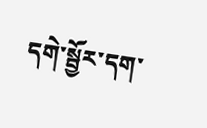དགེ་སྦྱོར་དག་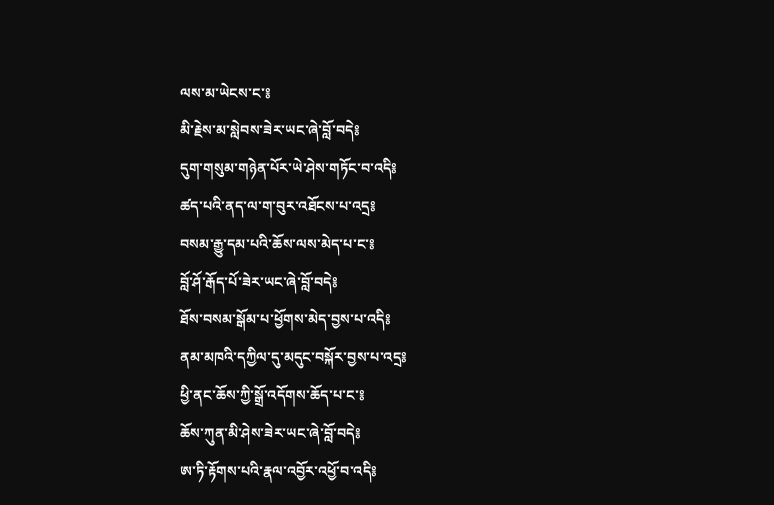ལས་མ་ཡེངས་ང་༔
མི་རྗེས་མ་སླེབས་ཟེར་ཡང་ཞེ་བློ་བདེ༔
དུག་གསུམ་གཉེན་པོར་ཡེ་ཤེས་གཏོང་བ་འདི༔
ཚད་པའི་ནད་ལ་ག་བུར་འཐོངས་པ་འདྲ༔
བསམ་རྒྱུ་དམ་པའི་ཆོས་ལས་མེད་པ་ང་༔
བློ་ཤོ་རྒོད་པོ་ཟེར་ཡང་ཞེ་བློ་བདེ༔
ཐོས་བསམ་སྒོམ་པ་ཕྱོགས་མེད་བྱས་པ་འདི༔
ནམ་མཁའི་དཀྱིལ་དུ་མདུང་བསྐོར་བྱས་པ་འདྲ༔
ཕྱི་ནང་ཆོས་ཀྱི་སྒྲོ་འདོགས་ཆོད་པ་ང་༔
ཆོས་ཀུན་མི་ཤེས་ཟེར་ཡང་ཞེ་བློ་བདེ༔
ཨ་ཏི་རྟོགས་པའི་རྣལ་འབྱོར་འཕྱོ་བ་འདི༔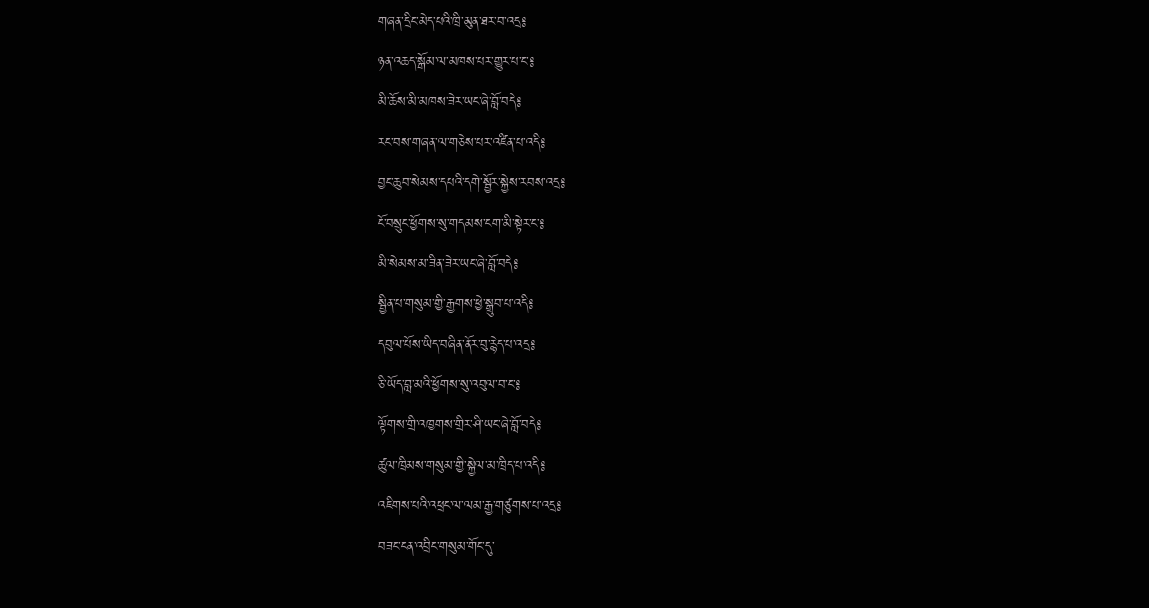གཞན་དྲིང་མེད་པའི་ཁྲི་མུན་ཐར་བ་འདྲ༔
ཉན་འཆད་སྒོམ་ལ་མཁས་པར་གྱུར་པ་ང་༔
མི་ཆོས་མི་མཁས་ཟེར་ཡང་ཞེ་བློ་བདེ༔
རང་བས་གཞན་ལ་གཅེས་པར་འཛིན་པ་འདི༔
བྱང་ཆུབ་སེམས་དཔའི་དགེ་སྦྱོར་སྐྱེས་རབས་འདྲ༔
ངོ་བསྲུང་ཕྱོགས་སུ་གདམས་ངག་མི་སྟེར་ང་༔
མི་སེམས་མ་ཟིན་ཟེར་ཡང་ཞེ་བློ་བདེ༔
སྦྱིན་པ་གསུམ་གྱི་རྒྱགས་ཕྱེ་སྒྲུབ་པ་འདི༔
དབུལ་པོས་ཡིད་བཞིན་ནོར་བུ་རྙེད་པ་འདྲ༔
ཅི་ཡོད་བླ་མའི་ཕྱོགས་སུ་འབུལ་བ་ང་༔
ལྟོགས་གྲི་འཁྱགས་གྲིར་ཤི་ཡང་ཞེ་བློ་བདེ༔
ཚུལ་ཁྲིམས་གསུམ་གྱི་སྐྱེལ་མ་ཁྲིད་པ་འདི༔
འཇིགས་པའི་འཕྲང་ལ་ལམ་རྒྱ་གཙུགས་པ་འདྲ༔
བཟང་ངན་འབྲིང་གསུམ་གོང་དུ་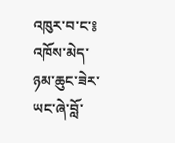འཁུར་བ་ང་༔
འཁོས་མེད་ཉམ་ཆུང་ཟེར་ཡང་ཞེ་བློ་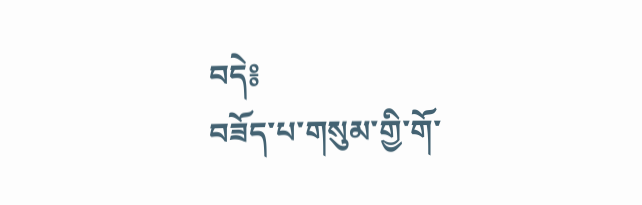བདེ༔
བཟོད་པ་གསུམ་གྱི་གོ་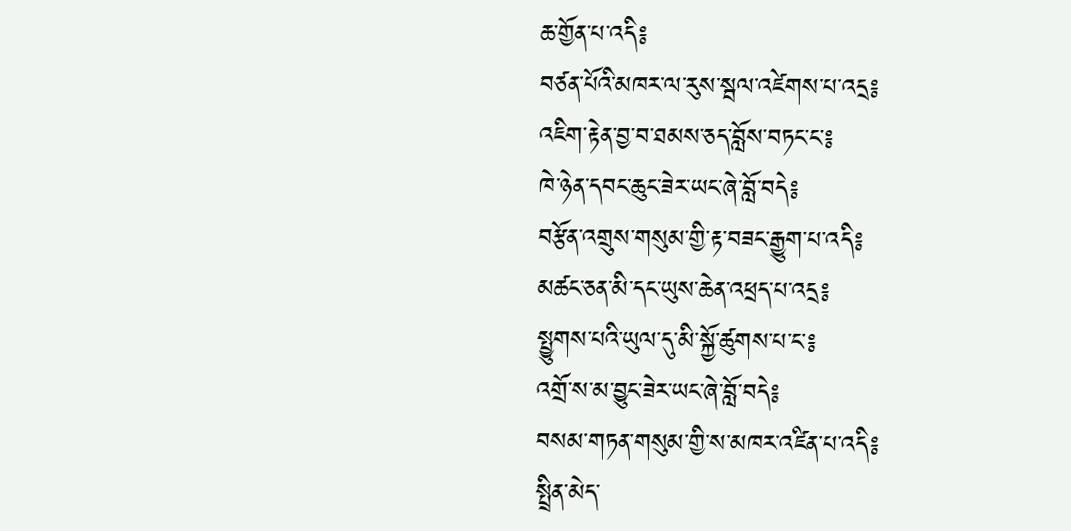ཆ་གྱོན་པ་འདི༔
བཙན་པོའི་མཁར་ལ་རུས་སྦལ་འཛེགས་པ་འདྲ༔
འཇིག་རྟེན་བྱ་བ་ཐམས་ཅད་བློས་བཏང་ང་༔
ཁེ་ཉེན་དབང་ཆུང་ཟེར་ཡང་ཞེ་བློ་བདེ༔
བརྩོན་འགྲུས་གསུམ་གྱི་རྟ་བཟང་རྒྱུག་པ་འདི༔
མཚང་ཅན་མི་དང་ཡུས་ཆེན་འཕྲད་པ་འདྲ༔
སྤྱུགས་པའི་ཡུལ་དུ་མི་སྐྱོ་ཚུགས་པ་ང་༔
འགྲོ་ས་མ་བྱུང་ཟེར་ཡང་ཞེ་བློ་བདེ༔
བསམ་གཏན་གསུམ་གྱི་ས་མཁར་འཛིན་པ་འདི༔
སྤྲིན་མེད་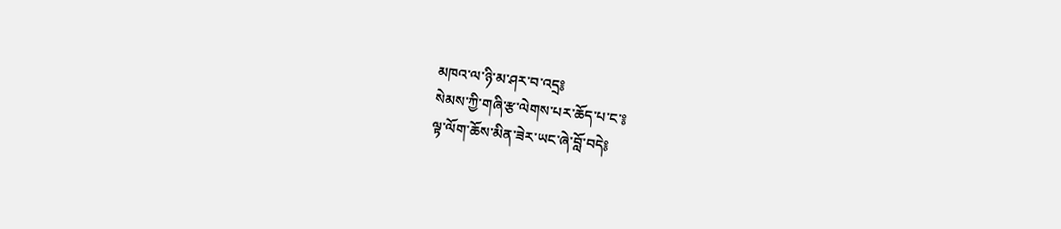མཁའ་ལ་ཉི་མ་ཤར་བ་འདྲ༔
སེམས་ཀྱི་གཞི་རྩ་ལེགས་པར་ཆོད་པ་ང་༔
ལྟ་ལོག་ཆོས་མིན་ཟེར་ཡང་ཞེ་བློ་བདེ༔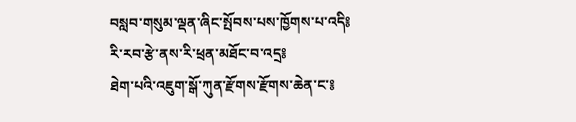བསླབ་གསུམ་ལྡན་ཞིང་སྤོབས་པས་ཁྱོགས་པ་འདི༔
རི་རབ་རྩེ་ནས་རི་ཕྲན་མཐོང་བ་འདྲ༔
ཐེག་པའི་འཇུག་སྒོ་ཀུན་རྫོགས་རྫོགས་ཆེན་ང་༔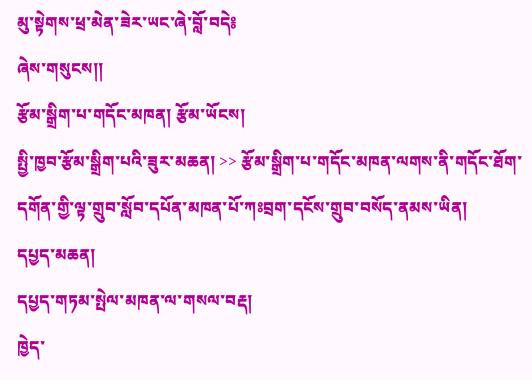མུ་སྟེགས་ཕྲ་མེན་ཟེར་ཡང་ཞེ་བློ་བདེ༔
ཞེས་གསུངས།།
རྩོམ་སྒྲིག་པ་གདོང་མཁན། རྩོམ་ཡོངས།
སྤྱི་ཁྱབ་རྩོམ་སྒྲིག་པའི་ཟུར་མཆན། >> རྩོམ་སྒྲིག་པ་གདོང་མཁན་ལགས་ནི་གདོང་ཐོག་དགོན་གྱི་ལྟ་གྲུབ་སློབ་དཔོན་མཁན་པོ་ཀཿབྲག་དངོས་གྲུབ་བསོད་ནམས་ཡིན།
དཔྱད་མཆན།
དཔྱད་གཏམ་སྤེལ་མཁན་ལ་གསལ་བརྡ།
ཁྱེད་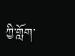ཀྱི་གློག་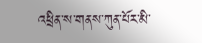འཕྲིན་ས་གནས་ཀུན་པོར་མི་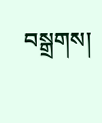བསྒྲགས།